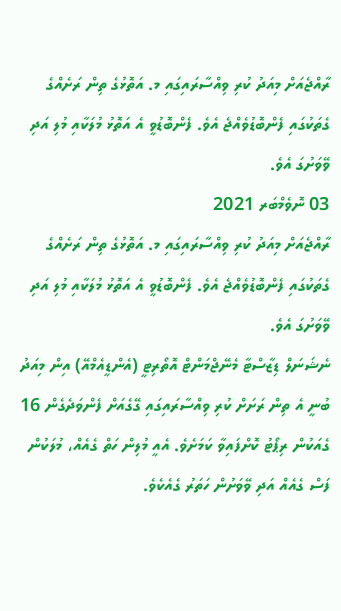ރާއްޖެއަށް މިއަދު ކުރި ވިއްސާރައިގައި މ. އަތޮޅުގެ ތިން ރަށެއްގެ ގެތަކުގައި ފެންބޮޑުވެއްޖެ އެވެ. ފެންބޮޑުވީ އެ އަތޮޅު މުލަކާއި މުލި އަދި ވޭވަށުގަ އެވެ.
03 ނޮވެމްބަރ 2021
ރާއްޖެއަށް މިއަދު ކުރި ވިއްސާރައިގައި މ. އަތޮޅުގެ ތިން ރަށެއްގެ ގެތަކުގައި ފެންބޮޑުވެއްޖެ އެވެ. ފެންބޮޑުވީ އެ އަތޮޅު މުލަކާއި މުލި އަދި ވޭވަށުގަ އެވެ.
ނެޝަނަލް ޑިޒާސްޓާ މެނޭޖްމަންޓް އޮތޯރިޓީ (އެންޑީއެމްއޭ) އިން މިއަދު ބުނީ އެ ތިން ރަށަށް ކުރި ވިއްސާރައިގައި ގޭގެއަށް ފެންވަދެގެން 16 ގެއަކުން ރިޕޯޓު ކޮށްފައިވާ ކަމަށެވެ. އެއީ މުލިން ހަތް ގެއެއް، މުލަކުން ފަސް ގެއެއް އަދި ވޭވަށުން ހަތަރު ގެއެކެވެ.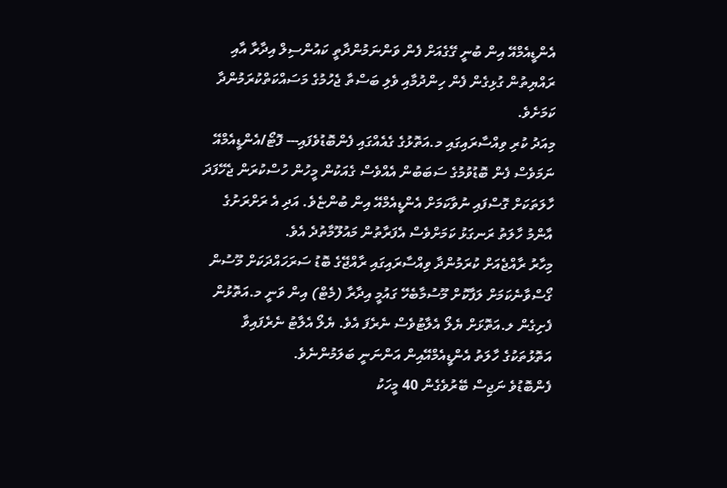އެންޑީއެމްއޭ އިން ބުނީ ގޭގެއަށް ފެން ވަންނަމުންދާތީ ކައުންސިލް އިދާރާ އާއި ރައްޔިތުން ގުޅިގެން ފެން ހިންދުމާއި ވެލި ބަސްތާ ޖެހުމުގެ މަސައްކަތްކުރަމުންދާ ކަމަށެވެ.
މިއަދު ކުރި ވިއްސާރައިގައި މ.އަތޮޅުގެ ގެއެއްގައި ފެންބޮޑުވެފައި--- ފޮޓޯ/އެންޑީއެމްއޭ
ނަމަވެސް ފެން ބޮޑުވުމުގެ ސަބަބުން އެއްވެސް ގެއަކުން މީހުން ހުސްކުރަން ޖެހޭފަދަ ހާލަތަކަށް ގޮސްފައި ނުވާކަމަށް އެންޑީއެމްއޭ އިން ބުންޏެވެ. އަދި އެ ރަށްރަށުގެ އާންމު ހާލަތު ރަނގަޅު ކަމަށްވެސް އެފަރާތުން މައުލޫމާތުދެ އެވެ.
މިހާރު ރާއްޖެއަށް ކުރަމުންދާ ވިއްސާރައިގައި ރާއްޖޭގެ ބޮޑު ސަރަހައްދަކަށް މޫސުން ގޯސްވާނެކަމަށް ލަފާކޮށް މޫސުމާބެހޭ ގައުމީ އިދާރާ (މެޓް) އިން ވަނީ މ.އަތޮޅުން ފެށިގެން ލ.އަތޮޅަށް ޔެލޯ އެލާޓުވެސް ނެރެފަ އެވެ. ޔެލޯ އެލާޓު ނެރެފައިވާ އަތޮޅުތަކުގެ ހާލަތު އެންޑީއެމްއޭއިން އަންނަނީ ބަލަމުންނެވެ.
ފެންބޮޑުވެ ނަޖިސް ބޭރުވެގެން 40 މީހަކު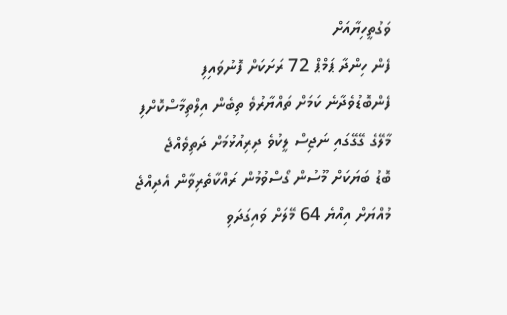ވަގުތީހިޔާއަށް
ފެން ހިންދާ ޕަމްޕް 72 ރަށަކަށް ފޮނުވައިފި
ފެންބޮޑުވެދާނެ ކަމަށް ތައްޔާރުވެ ތިބެން އިލްތިމާސްކޮށްފި
މާލޭގެ ގޭގޭގައި ނަޖިސް ލީކުވެ ދިރިއުޅުމަށް ދަތިވެއްޖެ
ބޮޑު ބަޔަކަށް މޫސުން ގޯސްވުމުން ރައްކާތެރިވާން އެދިއްޖެ
މުއްޔަށް އިއްޔެ 64 މޭލަށް ވައިގަދަވި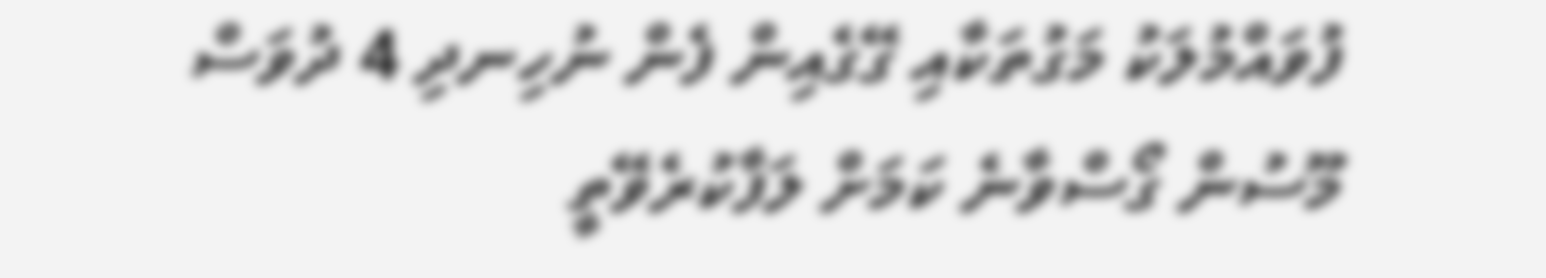ފުވައްމުލަކު މަގުތަކާއި ގޭގެއިން ފެން ނުހިނދި 4 ދުވަސް
މޫސުން ގޯސްވާނެ ކަމަށް ލަފާކުރެވޭތީ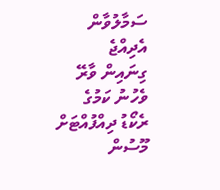ސަމާލުވާން އެދިއްޖެ
ގިނައިން ވާރޭ ވެހުނު ކަމުގެ ރެކޯޑު ދިއްފުއްޓަށް
މޫސުން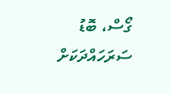ގޯސް، ބޮޑު ސަރަހައްދަކަށް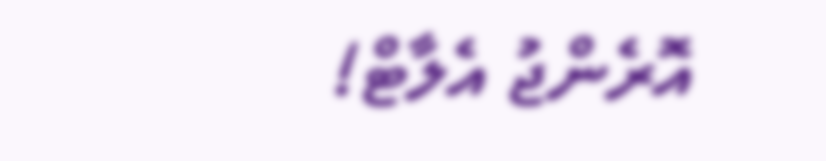އޮރެންޖު އެލާޓް!